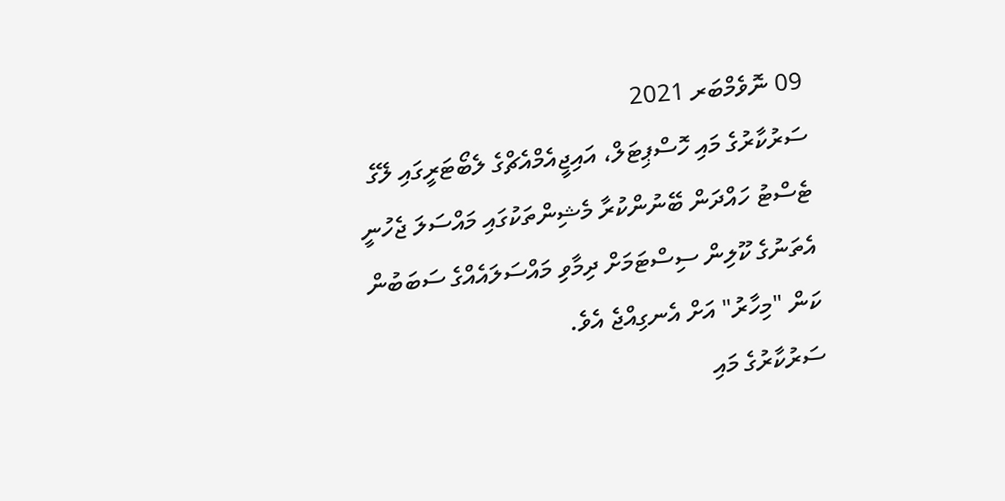09 ނޮވެމްބަރ 2021
ސަރުކާރުގެ މައި ހޮސްޕިޓަލް، އައިޖީއެމްއެޗްގެ ލެބޯޓަރީގައި ލޭގެ ޓެސްޓު ހައްދަން ބޭނުންކުރާ މެޝިންތަކުގައި މައްސަލަ ޖެހުނީ އެތަނުގެ ކޫލިން ސިސްޓަމަށް ދިމާވި މައްސަލައެއްގެ ސަބަބުން ކަން "މިހާރު" އަށް އެނގިއްޖެ އެވެ.
ސަރުކާރުގެ މައި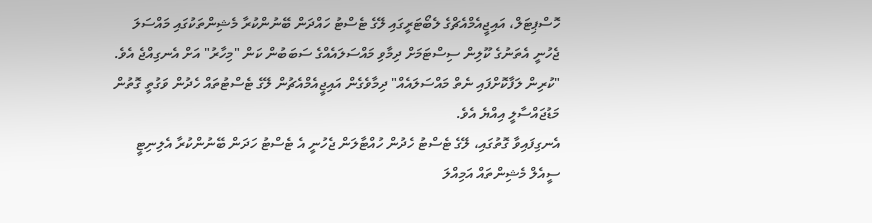ހޮސްޕިޓަލް، އައިޖީއެމްއެޗްގެ ލެބޯޓަރީގައި ލޭގެ ޓެސްޓު ހައްދަން ބޭނުންކުރާ މެޝިންތަކުގައި މައްސަލަ ޖެހުނީ އެތަނުގެ ކޫލިން ސިސްޓަމަށް ދިމާވި މައްސަލައެއްގެ ސަބަބުން ކަން "މިހާރު" އަށް އެނގިއްޖެ އެވެ.
"ކުރިން ލަފާކޮށްފައި ނެތް މައްސަލައެއް" ދިމާވެގެން އައިޖީއެމްއެޗުން ލޭގެ ޓެސްޓުތައް ހެދުން ވަގުތީ ގޮތުން މަޑުޖައްސާލީ އިއްޔެ އެވެ.
އެނގިފައިވާ ގޮތުގައި، ލޭގެ ޓެސްޓު ހެދުން ހުއްޓާލަން ޖެހުނީ އެ ޓެސްޓު ހަދަން ބޭނުންކުރާ އެލިނިޓީ ސީއެލް މެޝިންތައް އަމިއްލަ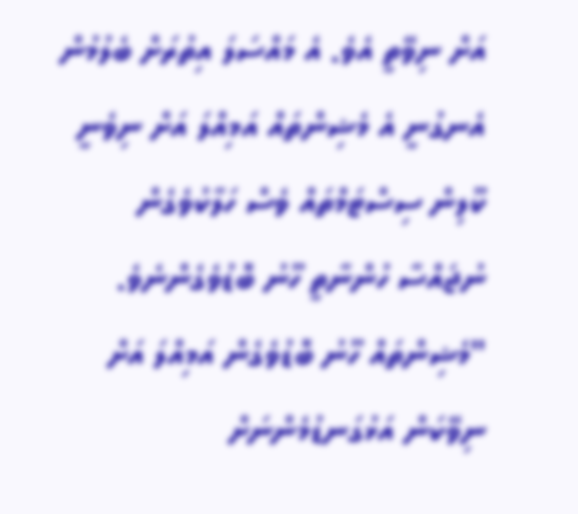އަށް ނިވޭތީ އެވެ. އެ މައްސަލަ އިތުރަށް ބެލުމުން އެނގުނީ އެ މެޝިންތައް އަމިއްލަ އަށް ނިވެނީ ކޫލިން ސިސްޓަމްތައް ވެސް ހަލާކުވެގެން ނުޖައްސާ ހުންނާތީ ހޫނު ބޮޑުވެގެންނެވެ.
"މެޝިންތައް ހޫނު ބޮޑުވެގެން އަމިއްލަ އަށް ނިވޭކަން އަޅުގަނޑުމެންނަށް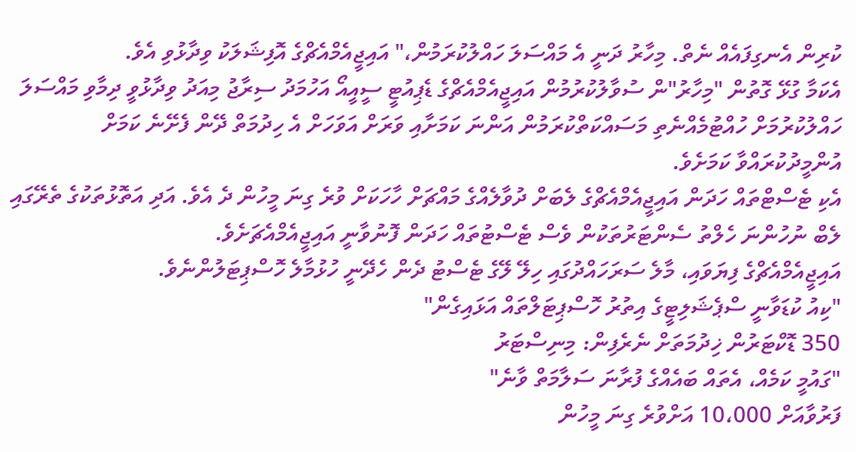ކުރިން އެނގިފައެއް ނެތް. މިހާރު ދަނީ އެ މައްސަލަ ހައްލުކުރަމުން،" އައިޖީއެމްއެޗްގެ އޮފިޝަލަކު ވިދާޅުވި އެވެ.
އެކަމާ ގުޅޭ ގޮތުން "މިހާރު"ން ސުވާލުކުރުމުން އައިޖީއެމްއެޗްގެ ޑެޕިއުޓީ ސީއީއޯ އަހުމަދު ސިރާޖު މިއަދު ވިދާޅުވީ ދިމާވި މައްސަލަ ހައްލުކުރުމަށް ހުއްޓުމެއްނެތި މަސައްކަތްކުރަމުން އަންނަ ކަމަށާއި ވަރަށް އަވަހަށް އެ ހިދުމަތް ދޭން ފެށޭނެ ކަމަށް އުންމީދުކުރައްވާ ކަމަށެވެ.
އެކި ޓެސްޓްތައް ހަދަން އައިޖީއެމްއެޗްގެ ލެބަށް ދުވާލެއްގެ މައްޗަށް ހާހަކަށް ވުރެ ގިނަ މީހުން ދެ އެވެ. އަދި އަތޮޅުތަކުގެ ތެރޭގައި ލެބް ނުހުންނަ ހެލްތު ސެންޓަރުތަކުން ވެސް ޓެސްޓުތައް ހަދަން ފޮނުވާނީ އައިޖީއެމްއެޗަށެވެ.
އައިޖީއެމްއެޗްގެ ފިޔަވައި، މާލެ ސަރަހައްދުގައި ހިލޭ ލޭގެ ޓެސްޓު ދެން ހެދޭނީ ހުޅުމާލެ ހޮސްޕިޓަލުންނެވެ.
"ކިއު ކުޑަވާނީ ސްޕެޝަލިޓީގެ އިތުރު ހޮސްޕިޓަލްތައް އަޅައިގެން"
350 ޑޮކްޓަރުން ޚިދުމަތަށް ނެރެފިން: މިނިސްޓަރު
"ގައުމީ ކަމެއް، އެތައް ބައެއްގެ ފުރާނަ ސަލާމަތް ވާނެ"
ފަރުވާއަށް 10،000 އަށްވުރެ ގިނަ މީހުން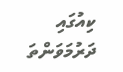ކިއުގައި
ދަރުމަވަންތަ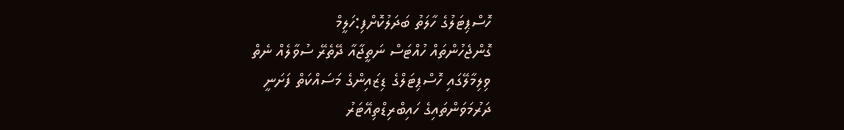ހޮސްޕިޓަލުގެ ހާލަތު ބަދަލުކޮށްފި:ހަލީމް
ގޮންޖެހުންތައް ހުއްޓަސް ނަތީޖާއާ ދޭތެރޭ ސުވާލެއް ނެތް
ވިލިމާލޭގައި ހޮސްޕިޓަލްގެ ޑިޒައިންގެ މަސައްކަތް ފަށަނީ
ދަރުމަވަންތައިގެ ހައިބްރިޑްތިއޭޓަރު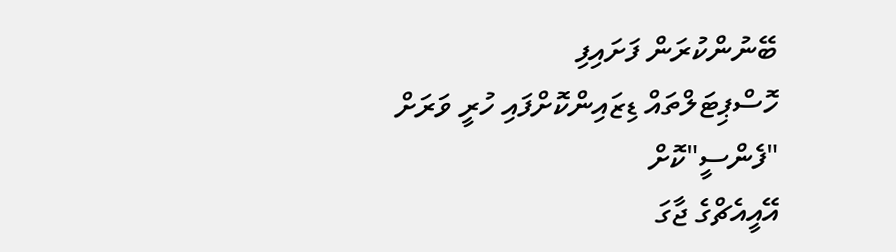ބޭނުންކުރަން ފަށައިފި
ހޮސްޕިޓަލްތައް ޑިޒައިންކޮށްފައި ހުރީ ވަރަށް "ފެންސީ"ކޮށް
އޭއީއެޗްގެ ޖާގަ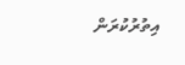އިތުރުކުރަން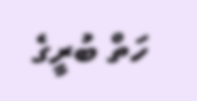ހަތް ބުރީގެ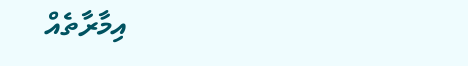އިމާރާތެއް